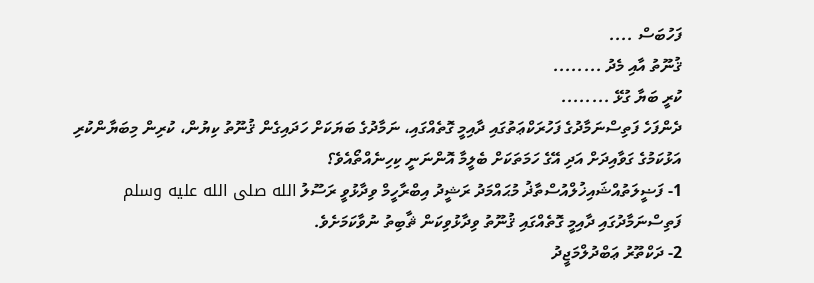ފަހުބަސް ....
ޤުނޫތު އާއި މެދު ........
ކުރީ ބަޔާ ގުޅޭ ........
ދެންފަހެ ފަތިސްނަމާދުގެ ފަހުރަކްޢަތުގައި ދާއިމީ ގޮތެއްގައި، ނަމާދުގެ ބަޔަކަށް ހަދައިގެން ޤުނޫތު ކިޔުން، ކުރިން މިބަޔާންކުރި އަޅުކަމުގެ ގަވާއިދަށް އަދި އޭގެ ހަމަތަކަށް ބެލީމާ އޮންނަނީ ކިހިނެއްތޯއެވެ؟
1- ފަޟީލަތުއްޝައިޚުލްއުސްތާޛު މުޙައްމަދު ރަޝީދު އިބްރާހީމް ވިދާޅުވީ ރަސޫލު الله صلى الله عليه وسلم ފަތިސްނަމާދުގައި ދާއިމީ ގޮތެއްގައި ޤުނޫތު ވިދާޅުވިކަން ޘާބިތު ނުވާކަމަށެވެ.
2- ދަކްތޫރު ޢަބްދުލްމަޖީދު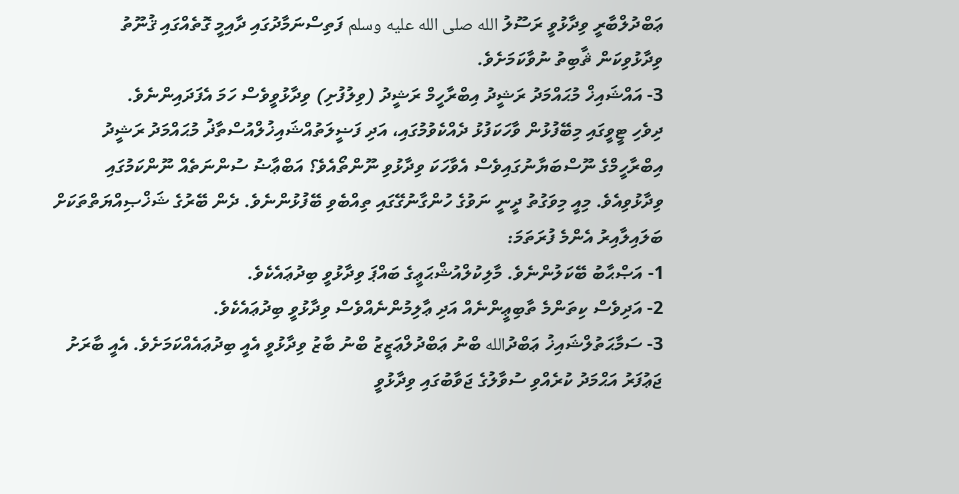ޢަބްދުލްބާރީ ވިދާޅުވީ ރަސޫލު الله صلى الله عليه وسلم ފަތިސްނަމާދުގައި ދާއިމީ ގޮތެއްގައި ޤުނޫތު ވިދާޅުވިކަން ޘާބިތު ނުވާކަމަށެވެ.
3- އައްޝައިޚް މުޙައްމަދު ރަޝީދު އިބްރާހީމް ރަޝީދު (ވިލުފުށި) ވިދާޅުވީވެސް ހަމަ އެފަދައިންނެވެ.
ދިވެހި ޓީވީގައި މިބޭފުޅުން ވާހަކަފުޅު ދެއްކެވުމުގައި، އަދި ފަޟީލަތުއްޝައިޚުލްއުސްތާޛު މުޙައްމަދު ރަޝީދު އިބްރާހީމްގެ ނޫސްބަޔާނުގައިވެސް އެވާހަކަ ވިދާޅުވި ނޫންތޯއެވެ؟ އަބްޢާޟު ސުންނަތެއް ނޫންކަމުގައި ވިދާޅުވިއެވެ. މިއީ މިވަގުތު ދީނީ ނަވުގެ ހުންގާނުގޭގައި ތިއްބެވި ބޭފުޅުންނެވެ. ދެން ބޭރުގެ ޝަޚްޞިއްޔަތްތަކަށް ބަލައިލާއިރު އެންމެ ފުރަތަމަ:
1- އަޞްޙާބު ބޭކަލުންނެވެ. މާލިކުލްއުޝްޙަޢީގެ ބައްޕަ ވިދާޅުވީ ބިދުޢައެކެވެ.
2- އަދިވެސް ކިތަންމެ ތާބިޢީންނެއް އަދި ޢާލިމުންނެއްވެސް ވިދާޅުވީ ބިދުޢައެކެވެ.
3- ސަމާޙަތުލްޝައިޚު ޢަބްދުالله ބްނު ޢަބްދުލްޢަޒީޒު ބްނު ބާޒު ވިދާޅުވީ އެއީ ބިދުޢައެއްކަމަށެވެ. އެއީ ބާރަށު ޖަޢުފަރު އަޙްމަދު ކުރެއްވި ސުވާލުގެ ޖަވާބުގައި ވިދާޅުވީ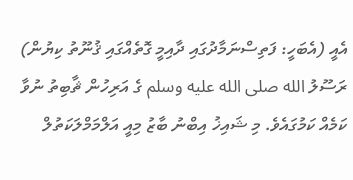އެއީ (އެބަހީ: ފަތިސްނަމާދުގައި ދާއިމީ ގޮތެއްގައި ޤުނޫތު ކިޔުން) ރަސޫލު الله صلى الله عليه وسلم ގެ އަރިހުން ޘާބިތު ނުވާ ކަމެއް ކަމުގައެވެ. މި ޝައިޚު އިބްނު ބާޒު މިއީ އަލްމަމްލަކަތުލް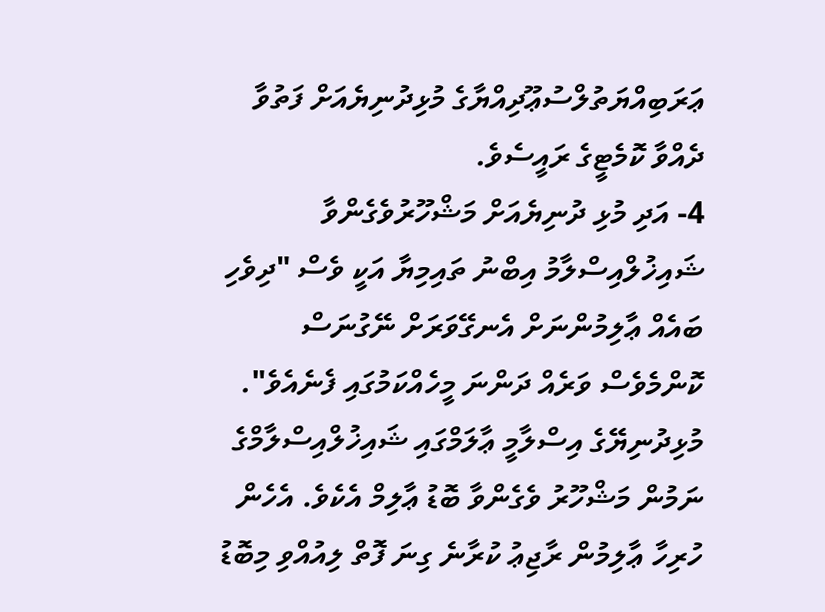ޢަރަބިއްޔަތުލްސުޢޫދިއްޔާގެ މުޅިދުނިޔެއަށް ފަތުވާ ދެއްވާ ކޮމެޓީގެ ރައީސެވެ.
4- އަދި މުޅި ދުނިޔެއަށް މަޝްހޫރުވެގެންވާ ޝައިޚުލްއިސްލާމު އިބްނު ތައިމިޔާ އަކީ ވެސް "ދިވެހި ބައެއް ޢާލިމުންނަށް އެނގޭވަރަށް ނޭގުނަސް ކޮންމެވެސް ވަރެއް ދަންނަ މީހެއްކަމުގައި ފެނެއެވެ". މުޅިދުނިޔޭގެ އިސްލާމީ ޢާލަމްގައި ޝައިޚުލްއިސްލާމްގެ ނަމުން މަޝްހޫރު ވެގެންވާ ބޮޑު ޢާލިމް އެކެވެ. އެހެން ހުރިހާ ޢާލިމުން ރާޖިޢު ކުރާނެ ގިނަ ފޮތް ލިއުއްވި މިބޮޑު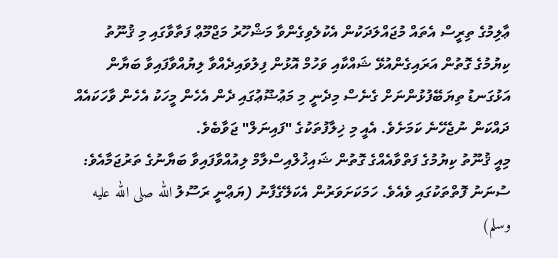ޢާލިމުގެ ތިރީސް އެތައް މުޖައްލަދަކުން އެކުލެވިގެންވާ މަޝްހޫރު މަޖްމޫޢް ފަތާވާގައި މި ޤުނޫތު ކިޔުމުގެ ގޮތުން އަރައިގެންއުޅޭ ޝައްކާއި ވަހުމް އޮޅުން ފިލުވައިދެއްވާ ލިޔުއްވާފައިވާ ބަޔާން އަޅުގަނޑު ތިޔަބޭފުޅުންނަށް ގެނެސް މިދެނީ މި މަޢުޟޫޢުގައި ދެން އެހެން މީހަކު އެހެން ވާހަކައެއް ދައްކަން ނުޖެހޭނެ ކަމަށެވެ. އެއީ މި ޚިލާފުތަކުގެ "ފައިނަލް" ޖަވާބެވެ.
މިއީ ޤުނޫތު ކިޔުމުގެ ފަތްވާއެއްގެ ގޮތުން ޝައިޚުލްއިސްލާމް ލިއުއްވާފައިވާ ބަޔާނުގެ ތަރުޖަމާއެވެ:
ސުނަނު ފޮތްތަކުގައި ވެއެވެ. ހަމަކަށަވަރުން އެކަލޭގެފާނު (ޔަޢްނީ ރަސޫލު الله صلى الله عليه وسلم)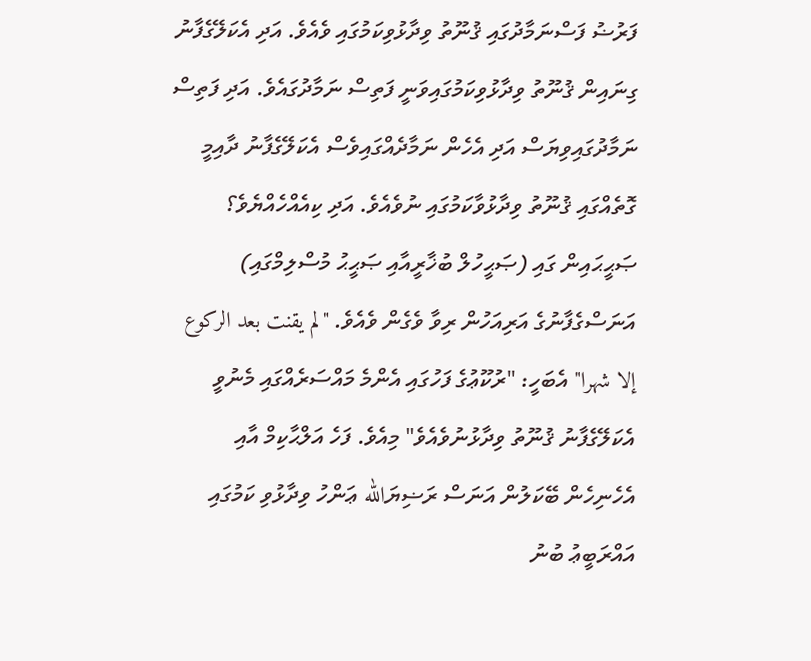ފަރުޟު ފަސްނަމާދުގައި ޤުނޫތު ވިދާޅުވިކަމުގައި ވެއެވެ. އަދި އެކަލޭގެފާނު ގިނައިން ޤުނޫތު ވިދާޅުވިކަމުގައިވަނީ ފަތިސް ނަމާދުގައެވެ. އަދި ފަތިސް ނަމާދުގައިވިޔަސް އަދި އެހެން ނަމާދެއްގައިވެސް އެކަލޭގެފާނު ދާއިމީ ގޮތެއްގައި ޤުނޫތު ވިދާޅުވާކަމުގައި ނުވެއެވެ. އަދި ކިއެއްހެއްޔެވެ؟ ޞަޙީޙައިން ގައި (ޞަޙީހުލް ބުޚާރީއާއި ޞަޙީޙު މުސްލިމްގައި) އަނަސްގެފާނުގެ އަރިއަހުން ރިވާ ވެގެން ވެއެވެ. "لم يقنت بعد الركوع إلا شهرا" އެބަހީ: "ރުކޫޢުގެ ފަހުގައި އެންމެ މައްސަރެއްގައި މެނުވީ އެކަލޭގެފާނު ޤުނޫތު ވިދާޅުނުވެއެވެ" މިއެވެ. ފަހެ އަލްޙާކިމް އާއި އެހެނިހެން ބޭކަލުން އަނަސް ރަޟިޔަالله ޢަންހު ވިދާޅުވި ކަމުގައި އައްރަބީޢު ބުނު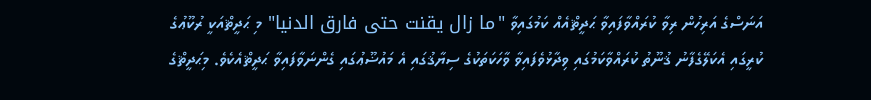އަނަސްގެ އަރިހުން ރިވާ ކުރައްވާފައިވާ ޙަދީޘްއެއް ކަމުގައިވާ "ما زال يقنت حتى فارق الدنيا" މި ޙަދީޘްއަކީ ރުކޫޢުގެ ކުރީގައި އެކަލޭގެފާނު ޤުނޫތު ކުރައްވާކަމުގައި ވިދާޅުވެފައިވާ ވާހަކަތަކުގެ ސިޔާޤުގައި އެ މައުޟޫޢުގައި ގެންނަވާފައިވާ ޙަދީޘްއެކެވެ. މިޙަދީޘްގެ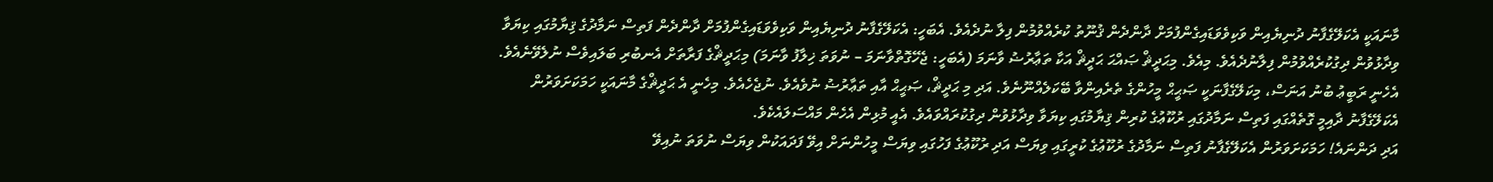މާނައަކީ އެކަލޭގެފާނު ދުނިޔެއިން ވަކިވެވަޑައިގެންފުމަށް ދާންދެން ޤުނޫތު ކުރެއްވުމުން ފިލާ ނުދެއެވެ. އެބަހީ: އެކަލޭގެފާނު ދުނިޔެއިން ވަކިވެވަޑައިގެންފުމަށް ދާންދެން ފަތިސް ނަމާދުގެ ޤިޔާމުގައި ކިޔަވާ ވިދާޅުވުން ދިގުކުރެއްވުމުން ފިލާނުދެއެވެ. މިއެވެ. މިޙަދީޘް ޞައްޙަ ޙަދީޘް އަކާ ތަޢާރުޟު ވާނަމަ (އެބަހީ: ޖެހޭގޮތްވާނަމަ – ނުވަތަ ޚިލާފު ވާނަމަ) މިޙަދީޘްގެ ފަރާތަށް އެނބުރި ބަލައިވެސް ނުލެވޭނެއެވެ. އެހެނީ ރަބީޢު ބުނު އަނަސް، މިކަލޭގެފާނަކީ ޞަޙީޙް މީހުންގެ ތެރެއިންވާ ބޭކަލެއްނޫނެވެ. އަދި މި ޙަދީޘް، ޞަޙީޙް އާއި ތަޢާރުޟު ނުވެއެވެ. ނުޖެހެއެވެ. މިހެނީ އެ ޙަދީޘްގެ މާނައަކީ ހަމަކަށަވަރުން އެކަލޭގެފާނު ދާއިމީ ގޮތެއްގައި ފަތިސް ނަމާދުގައި ރުކޫޢުގެ ކުރިން ޤިޔާމުގައި ކިޔަވާ ވިދާޅުވުން ދިގުކުރައްވައެވެ. އެއީ މުޅިން އެހެން މައްސަލައެކެވެ.
އަދި ދަންނައެ! ހަމަކަށަވަރުން އެކަލޭގެފާނު ފަތިސް ނަމާދުގެ ރުކޫޢުގެ ކުރީގައި ވިޔަސް އަދި ރުކޫޢުގެ ފަހުގައި ވިޔަސް މީހުންނަށް އިވޭ ފަދައަކުން ވިޔަސް ނުވަތަ ނުއިވޭ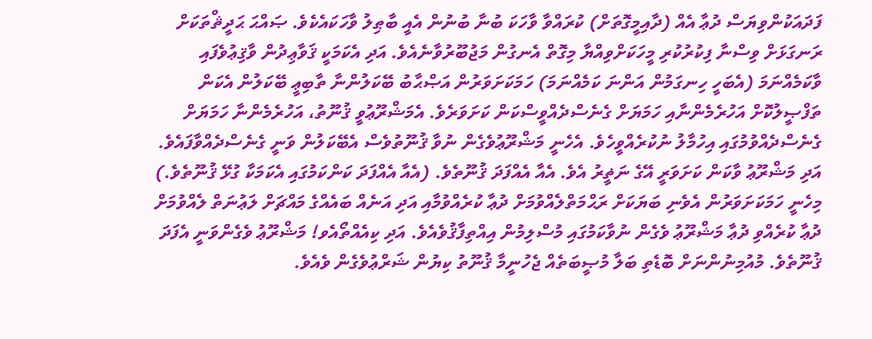ފަދައަކުންވިޔަސް ދުޢާ އެއް (ދާއިމީގޮތަށް) ކުރައްވާ ވާހަކަ ބުނާ ބުނުން އެއީ ބާޠިލު ވާހަކައެކެވެ. ޞައްޙަ ޙަދީޘްތަކަށް ރަނގަޅަށް ވިސްނާ ފިކުރުކުރި މީހަކަށްވިއްޔާ މިގޮތް އެނގުން މަޖުބޫރުވާނެއެވެ. އަދި އެކަމަކީ ޤަވާޢިދުން ވާޤިޢުވެފައި ވާކަމެއްނަމަ (އެބަހީ ހިނގަމުން އަންނަ ކަމެއްނަމަ) ހަމަކަށަވަރުން އަޞްޙާބު ބޭކަލުންނާ ތާބިޢީ ބޭކަލުން އެކަން ތަފްޞީލުކޮށް އަހުރެމެންނާއި ހަމަޔަށް ގެނެސްދެއްވީސްކަން ކަށަވަރެވެ. އެމަޝްރޫޢުވީ ޤުނޫތު، އަހުރެމެންނާ ހަމަޔަށް ގެނެސްދެއްވުމުގައި އިހުމާލު ނުކުރެއްވީހެވެ. އެހެނީ މަޝްރޫޢުވެގެން ނުވާ ޤުނޫތުވެސް އެބޭކަލުން ވަނީ ގެނެސްދެއްވާފައެވެ. އަދި މަޝްރޫޢު ވާކަން ކަށަވަރީ އޭގެ ނަޡީރު އެވެ. އެއާ އެއްފަދަ ޤުނޫތެވެ. (އެއާ އެއްފަދަ ކަންކަމުގައި އެކަމަކާ ގުޅޭ ޤުނޫތެވެ.) މިހެނީ ހަމަކަށަވަރުން އެވެނި ބަޔަކަށް ރަޙްމަތްލެއްވުމަށް ދުޢާ ކުރެއްވުމާއި އަދި އަނެއް ބައެއްގެ މައްޗަށް ލަޢުނަތް ލެއްވުމަށް ދުޢާ ކުރެއްވި ދުޢާ މަޝްރޫޢު ވެގެން ނުވާކަމުގައި މުސްލިމުން އިއްތިފާޤުވެއެވެ. އަދި ކިއެއްތޯއެވ! މަޝްރޫޢު ވެގެންވަނީ އެފަދަ ޤުނޫތެވެ. މުއުމިނުންނަށް ބޮޑެތި ބަލާ މުޞީބަތެއް ޖެހުނީމާ ޤުނޫތު ކިޔުން ޝަރްޢުވެގެން ވެއެވެ.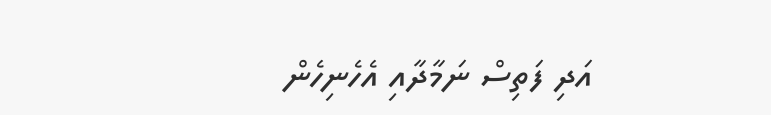އަދި ފަތިސް ނަމާދާއި އެހެނިހެން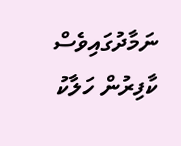ނަމާދުގައިވެސް ކާފިރުން ހަލާކު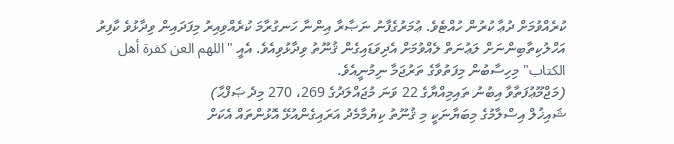ކުރެއްވުމަށް ދުޢާ ކުރުން ހުއްޓެވެ. ޢުމަރުގެފާނު ނަޞާރާ އިންނާ ހަނގުރާމަ ކުރެއްވިއިރު މިފަދައިން ވިދާޅުވެ ކާފިރު އަހްލުކިތާބިންނަށް ލަޢުނަތް ލެއްވުމަށް އެދިވަޑައިގެން ޤުނޫތު ވިދާޅުވިއެވެ. އެއީ "اللهم العن كفرة أهل الكتاب" މިހިސާބުން މިފަތުވާގެ ތަރުޖަމާ ނިމުނީއެވެ.
(މަޖްމޫޢުފަތާވާ އިބުނު ތައިމިއްޔާގެ 22 ވަނަ މުޖައްލަދުގެ 269، 270 މިދެ ޞަފްޙާ)
ޝައިޚުލް އިސްލާމުގެ މިބަޔާނަކީ މި ޤުނޫތު ކިޔުމާމެދު އަރައިގެންއުޅޭ އޮޅުންތައް އެކަށް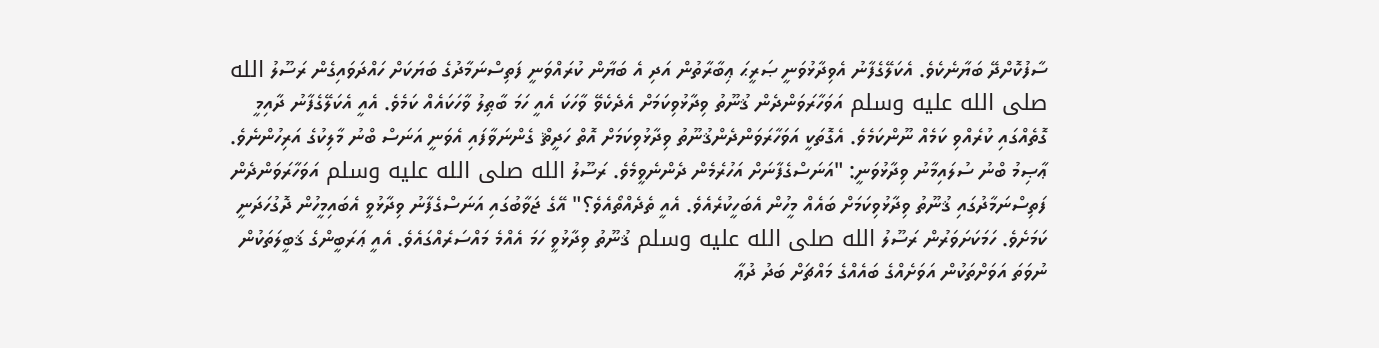ސާފުކޮށްދޭ ބަޔާނެކެވެ. އެކަލޭގެފާނު އެވިދާޅުވަނީ ޞަރީޙަ ޢިބާރާތުން އަދި އެ ބަޔާން ކުރައްވަނީ ފަތިސްނަމާދުގެ ބަޔަކަށް ހައްދަވައިގެން ރަސޫލު الله صلى الله عليه وسلم އަވަހާރަވަންދެން ޤުނޫތު ވިދާޅުވިކަމަށް އެދެކެވޭ ވާހަކަ އެއީ ހަމަ ބާޠިލު ވާހަކައެއް ކަމެވެ. އެއީ އެކަލޭގެފާނު ދާއިމީ ގޮތެއްގައި ކުރެއްވި ކަމެއް ނޫންކަމެވެ. އެގޮތަކީ އަވަހާރަވަންދެންޤުނޫތު ވިދާޅުވިކަމަށް އޮތް ހަދީޘް ގެންނަވާފައި އެވަނީ އަނަސް ބްނު މާލިކުގެ އަރިހުންނެވެ. ޢާޞިމު ބްނު ސުލައިމާނު ވިދާޅުވަނީ: "އަނަސްގެފާނަށް އަހުރެމެން ދެންނެވީމެވެ. ރަސޫލު الله صلى الله عليه وسلم އަވަހާރަވަންދެން ފަތިސްނަމާދުގައި ޤުނޫތު ވިދާޅުވިކަމަށް ބައެއް މީހުން އެބަހީކުރެއެވެ. އެއީ ތެދެއްތޯއެވެ؟" އޭގެ ޖަވާބުގައި އަނަސްގެފާނު ވިދާޅުވީ އެބައިމީހުން ދޮގުހަދަނީ ކަމަށެވެ. ހަމަކަށަވަރުން ރަސޫލު الله صلى الله عليه وسلم ޤުނޫތު ވިދާޅުވީ ހަމަ އެއްމެ މައްސަރެއްގައެވެ. އެއީ ޢަރަބީންގެ ޤަބީލަތަކުން ނުވަތަ އަވަށްތަކުން އަވަށެއްގެ ބައެއްގެ މައްޗަށް ބަދު ދުޢާ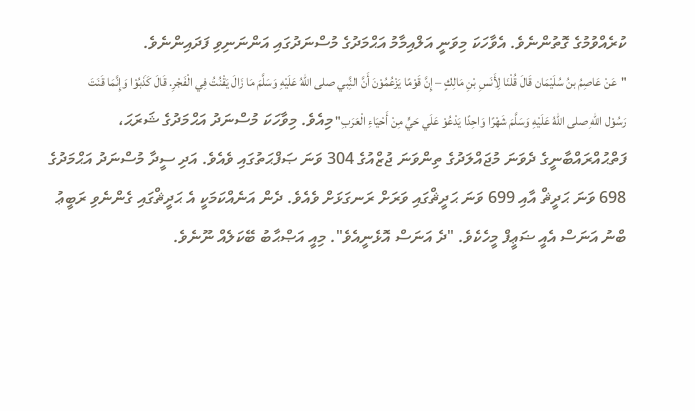ކުރެއްވުމުގެ ގޮތުންނެވެ. އެވާހަކަ މިވަނީ އަލްއިމާމު އަޙްމަދުގެ މުސްނަދުގައި އަންނަނިވި ފަދައިންނެވެ.
"عَنْ عَاصِمُ بنُ سُلَيْمَان قَالَ قُلْنَا لِأَنَسِ بْنِ مَالِكٍ – إِنَّ قَوْمًا يَزْعُمُوْنَ أَنَّ النَِّبي صلى اللهُ عَلَيْهِ وَسَلَّمَ مَا زَالَ يَقْنُتُ فِي الْفَجْرِ. قَالَ كَذَبُوْا وَإِنَّمَا قَنَتَ رَسُوْل اللهِ صلى اللهُ عَلَيْهِ وَسَلَّمَ شَهْرًا وَاحِدًا يَدْعُوْ عَلَي حَيٍّ مِنْ أَحْيَاءِ الْعَرَبِ" މިއެވެ. މިވާހަކަ މުސްނަދު އަޙްމަދުގެ ޝަރަޙަ، ފަތްޙުއްރައްބާނީގެ ދެވަނަ މުޖައްލަދުގެ ތިންވަނަ ޖުޒްއުގެ 304 ވަނަ ޞަފްޙަތުގައި ވެއެވެ. އަދި ސީދާ މުސްނަދު އަޙްމަދުގެ 698 ވަނަ ޙަދީޘް އާއި 699 ވަނަ ޙަދީޘްގައި ވަރަށް ރަނގަޅަށް ވެއެވެ. ދެން އަނެއްކަމަކީ އެ ޙަދީޘްގައި ގެންނެވި ރަބީޢު ބްނު އަނަސް އެއީ ޟަޢީފް މީހެކެވެ. "ދެ އަނަސް އޮޅެނީއެވެ". މިއީ އަޞްޙާބު ބޭކަލެއް ނޫނެވެ.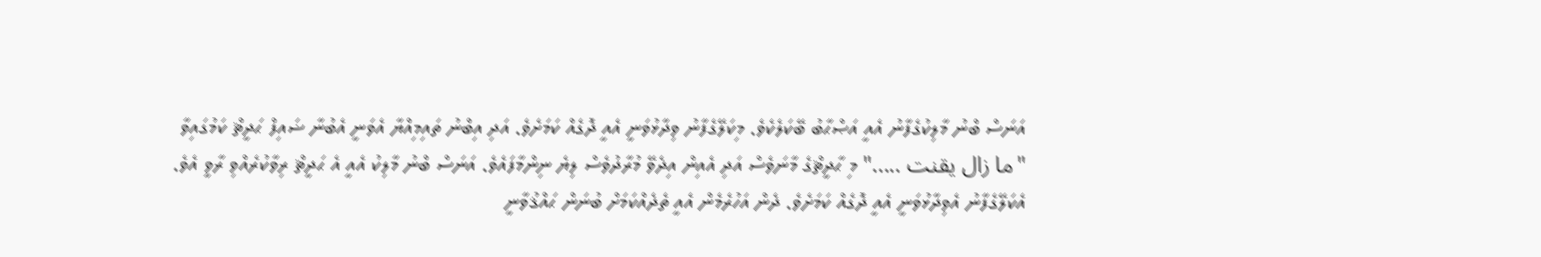އަނަސް ބްނު މާލިކުގެފާނު އެއީ އަޞްޙާބު ބޭކަލެކެވެ. މިކަލޭގެފާނު ވިދާޅުވަނީ އެއީ ދޮގެއް ކަމަށެވެ. އަދި އިބްނު ތައިމިއްޔާ އެވަނީ އެބުނާ ޟައިފް ޙަދީޘް ކަމުގައިވާ "ما زال يقنت ....." މި ޙާދީޘްގެ މާނަވެސް އަދި އެއިން އިދެވޭ މުރާދުވެސް ލިޔެ ނިންމާފައެވެ. އަނަސް ބްނު މާލިކު އެއީ އެ ޙަދީޘް ރިވާކުރެއްވި ރާވީ އެވެ. އެކަލޭގެފާނު އެވިދާޅުވަނީ އެއީ ދޮގެއް ކަމަށެވެ. ދެން އަހުރެމެން އެއީ ތެދެއްކަމަށް ބުނަން ޙައްޤުވާނީ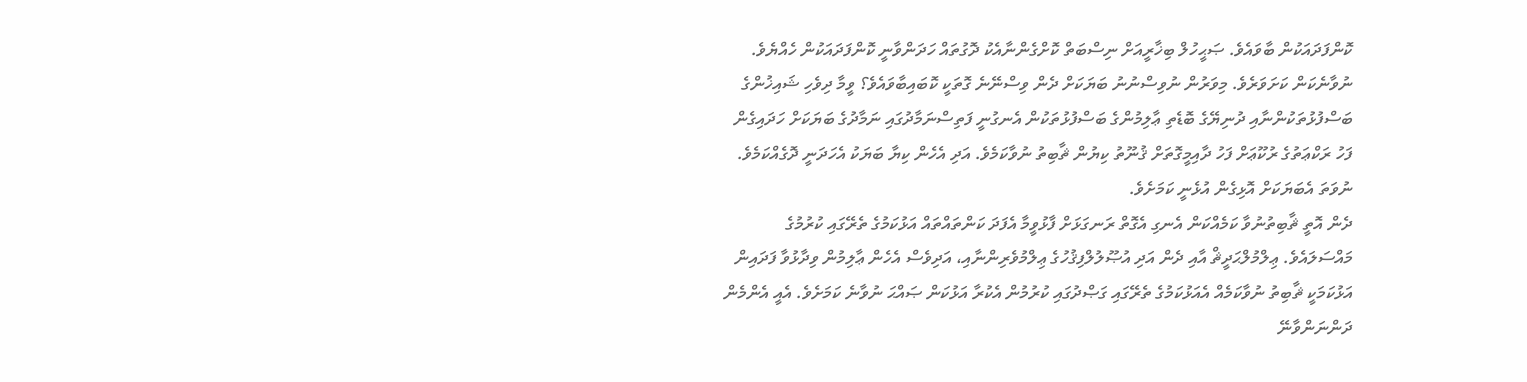ކޮންފަދައަކުން ބާވައެވެ. ޞަޙީހުލް ބިޚާރީއަށް ނިސްބަތް ކޮށްގެންނާއެކު ދޮގުތައް ހަދަންވާނީ ކޮންފަދައަކުން ހެއްޔެވެ. ނުވާނެކަން ކަށަވަރެވެ. މިވަރުން ނުވިސްނުނު ބަޔަކަށް ދެން ވިސްނޭނެ ގޮތަކީ ކޮބައިބާވައެވެ؟ ވީމާ ދިވެހި ޝައިޚުންގެ ބަސްފުޅުތަކުންނާއި ދުނިޔޭގެ ބޮޑެތި ޢާލިމުންގެ ބަސްފުޅުތަކުން އެނގުނީ ފަތިސްނަމާދުގައި ނަމާދުގެ ބަޔަކަށް ހަދައިގެން ފަހު ރަކްޢަތުގެ ރުކޫޢަށް ފަހު ދާއިމީގޮތަށް ޤުނޫތު ކިޔުން ޘާބިތު ނުވާކަމެވެ. އަދި އެހެން ކިޔާ ބަޔަކު އެހަދަނީ ދޮގެއްކަމެވެ. ނުވަތަ އެބަޔަކަށް އޮޅިގެން އުޅެނީ ކަމަށެވެ.
ދެން އޮތީ ޘާބިތުނުވާ ކަމެއްކަން އެނގި އެގޮތް ރަނގަޅަށް ފާޅުވީމާ އެފަދަ ކަންތައްތައް އަޅުކަމުގެ ތެރޭގައި ކުރުމުގެ މައްސަލައެވެ. ޢިލްމުލްޙަދީޘް އާއި ދެން އަދި އުޞޫލުލްފިޤުހުގެ ޢިލްމުވެރިންނާއި، އަދިވެސް އެހެން ޢާލިމުން ވިދާޅުވާ ފަދައިން އަޅުކަމަކީ ޘާބިތު ނުވާކަމެއް އެއަޅުކަމުގެ ތެރޭގައި ގަޞްދުގައި ކުރުމުން އެކުރާ އަޅުކަން ޞައްޙަ ނުވާނެ ކަމަށެވެ. އެއީ އެންމެން ދަންނަންވާނޭ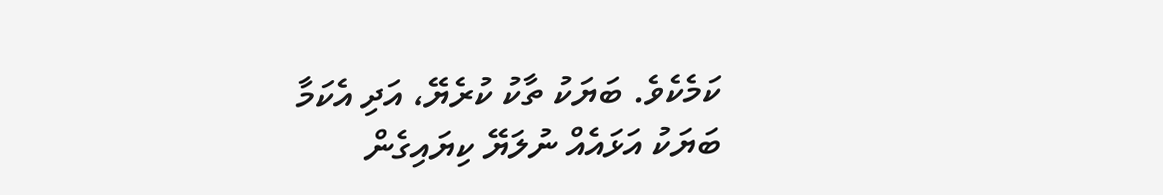ކަމެކެވެ. ބަޔަކު ތާކު ކުރެޔޭ، އަދި އެކަމާ ބަޔަކު އަޅައެއް ނުލަޔޭ ކިޔައިގެން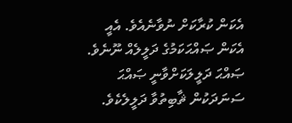އެކަން ކުރާކަށް ނުވާނެއެވެ. އެއީ އެކަން ޞައްޙަކަމުގެ ދަލީލެއް ނޫނެވެ. ޞައްޙަ ދަލީލަކަށްވާނީ ޞައްޙަ ސަނަދަކުން ޘާބިތުވާ ދަލީލެކެވެ.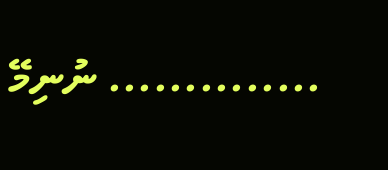.............. ނުނިމޭ